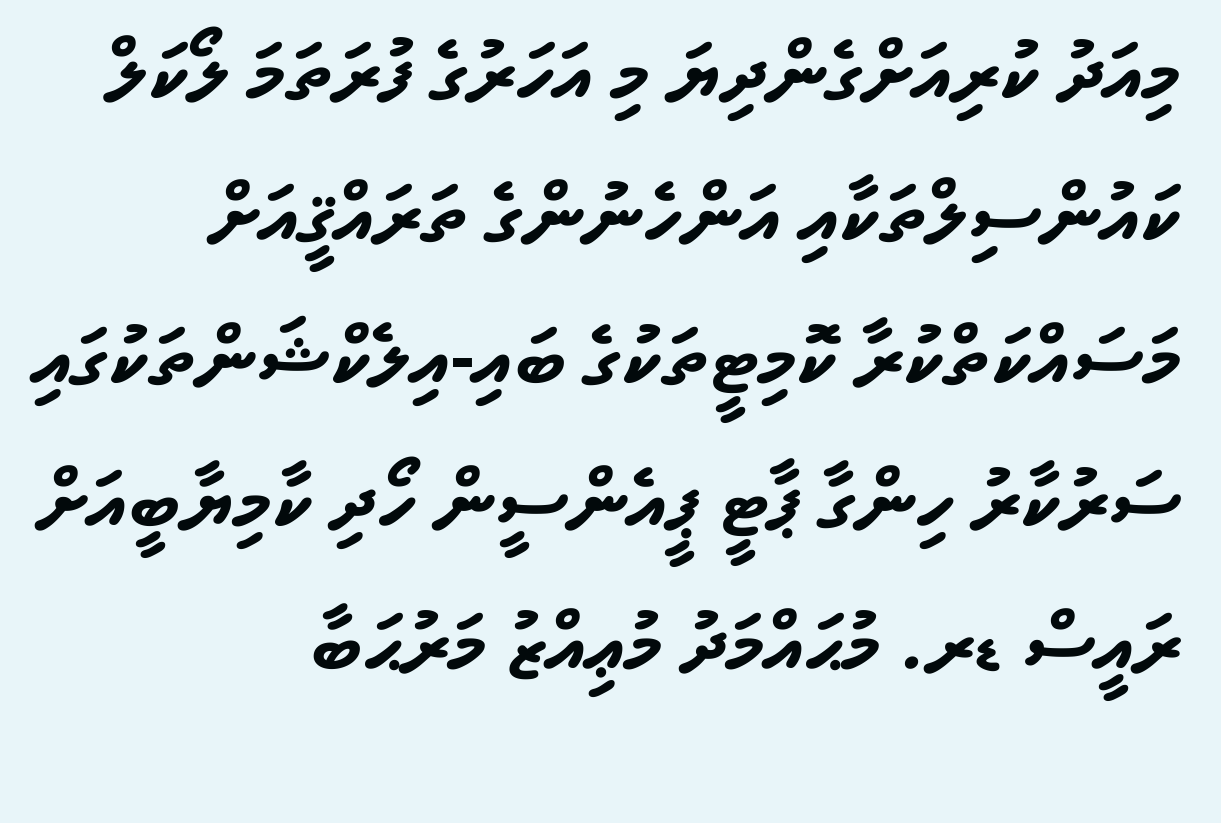މިއަދު ކުރިއަށްގެންދިޔަ މި އަހަރުގެ ފުރަތަމަ ލޯކަލް ކައުންސިލްތަކާއި އަންހެނުންގެ ތަރައްޤީއަށް މަސައްކަތްކުރާ ކޮމިޓީތަކުގެ ބައި-އިލެކްޝަންތަކުގައި ސަރުކާރު ހިންގާ ޕާޓީ ޕީއެންސީން ހޯދި ކާމިޔާބީއަށް ރައީސް ޑރ. މުޙައްމަދު މުޢިއްޒު މަރުޙަބާ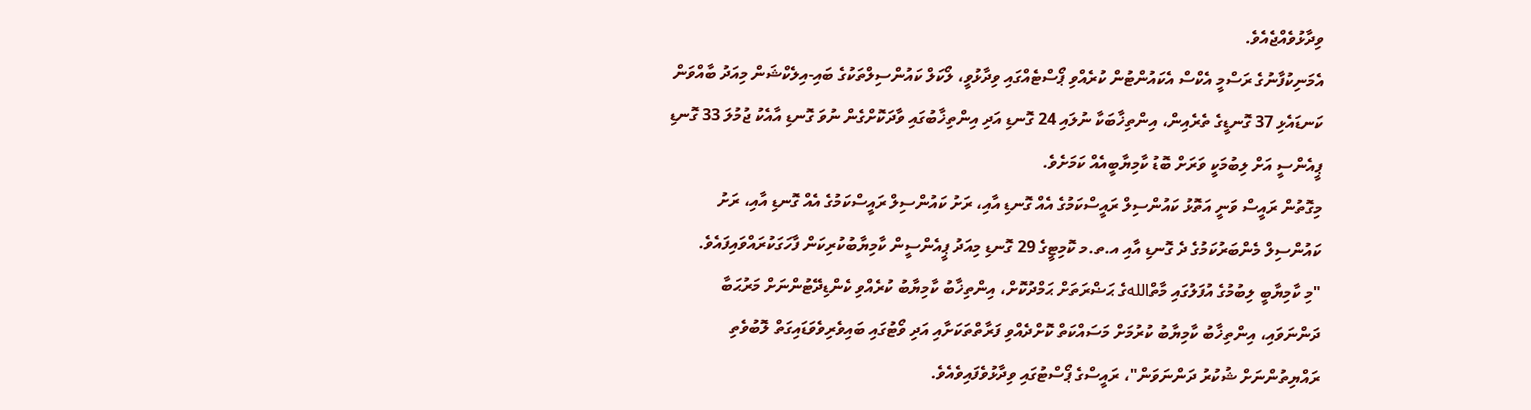ވިދާޅުވެއްޖެއެވެ.
އެމަނިކުފާނުގެ ރަސްމީ އެކްސް އެކައުންޓުން ކުރެއްވި ޕޯސްޓެއްގައި ވިދާޅުވީ، ލޯކަލް ކައުންސިލްތަކުގެ ބައި-އިލެކްޝަން މިއަދު ބާއްވަން ކަނޑައެޅި 37 ގޮނޑީގެ ތެރެއިން، އިންތިޚާބަކާ ނުލައި 24 ގޮނޑި އަދި އިންތިޚާބުގައި ވާދަކޮށްގެން ނުވަ ގޮނޑި އާއެކު ޖުމުލަ 33 ގޮނޑި ޕީއެންސީ އަށް ލިބުމަކީ ވަރަށް ބޮޑު ކާމިޔާބީއެއް ކަމަށެވެ.
މިގޮތުން ރައީސް ވަނީ އަތޮޅު ކައުންސިލް ރައީސްކަމުގެ އެއް ގޮނޑި އާއި، ރަށު ކައުންސިލް ރައީސްކަމުގެ އެއް ގޮނޑި އާއި، ރަށު ކައުންސިލް މެންބަރުކަމުގެ ދެ ގޮނޑި އާއި އ.ތ.މ ކޮމިޓީގެ 29 ގޮނޑި މިއަދު ޕީއެންސީން ކާމިޔާބުކުރިކަން ފާހަގަކުރައްވައިފައެވެ.
"މި ކާމިޔާބީ ލިބުމުގެ އުފަލުގައި މާތްاللهގެ ޙަޟްރަތަށް ޙަމްދުކޮށް، އިންތިޚާބު ކާމިޔާބު ކުރެއްވި ކެންޑިދޭޓުންނަށް މަރުޙަބާ ދަންނަވައި، އިންތިޚާބު ކާމިޔާބު ކުރުމަށް މަސައްކަތް ކޮށްދެއްވި ފަރާތްތަކަށާއި އަދި ވޯޓުގައި ބައިވެރިވެވަޑައިގަތް ލޮބުވެތި ރައްޔިތުންނަށް ޝުކުރު ދަންނަވަން"، ރައީސްގެ ޕޯސްޓުގައި ވިދާޅުވެފައިވެއެވެ.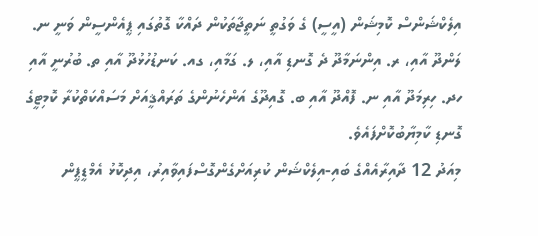އިލެކްޝަންސް ކޮމިޝަން (އީސީ) ގެ ވަގުތީ ނަތީޖާތަކުން ދައްކާ ގޮތުގައި ޕީއެންސީން ވަނީ ނ. ލަންދޫ އާއި، ރ. އިންނަމާދޫ ދެ ގޮނޑި އާއި، ލ. ގަމާއި، ގއ. ކަނޑުހުޅުދޫ އާއި ތ. ބުރުނީ އާއި ހދ. ހިރިމަދޫ އާއި ނ. ފޮއްދޫ އާއި ބ. ގޮއިދޫގެ އަންހެނުންގެ ތަރައްޤީއަށް މަސައްކަތްކުރާ ކޮމިޓީގެ ގޮނޑި ކާމިޔާބުކޮށްފައެވެ.
މިއަދު 12 ދާއިރާއެއްގެ ބައި-އިލެކްޝަން ކުރިއަށްގެންގޮސްފައިވާއިރު، އިދިކޮޅު އެމްޑީޕީން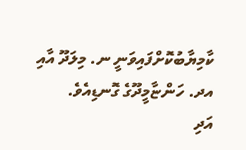ކާމިޔާބުކޮށްފައިވަނީ ނ. މިލަދޫ އާއި އދ. ހަންޏާމީދޫގެ ގޮނޑިއެވެ.
އަދި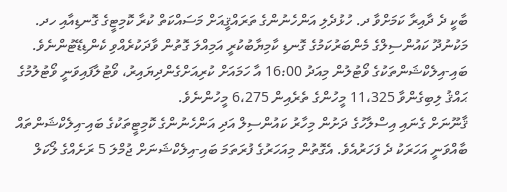ބާކީ ދެ ދާއިރާ ކަމަށްވާ ދ. ހުޅުދެލި އަންހެނުންގެ ތަރައްޤީއަށް މަސައްކަތް ކުރާ ކޮމިޓީގެ ގޮނޑިއާއި ހދ. މަކުނުދޫ ކައުންސިލްގެ މެންބަރުކަމުގެ ގޮނޑި ކާމިޔާބުކުރީ އަމިއްލަ ގޮތުން ވާދަކުރެއްވި ކެންޑިޑޭޓުންނެވެ.
ބައި-އިލެކްޝަންތަކުގެ ވޯޓުލުން މިއަދު 16:00 އާ ހަމައަށް ކުރިއަށްގެންދިޔައިރު، ވޯޓުލާފައިވަނީ ވޯޓުލުމުގެ ޙައްޤު ލިބިގެންވާ 11،325 މީހުންގެ ތެރެއިން 6،275 މީހުންނެވެ.
ޤާނޫނަށް ގެނައި އިސްލާހުގެ ދަށުން މިހާރު ކައުންސިލް އަދި އަންހެނުންގެ ކޮމިޓީތަކުގެ ބައި-އިލެކްޝަންތައް ބާއްވަނީ އަހަރަކު ދެ ފަހަރުއެވެ. އެގޮތުން މިއަހަރުގެ ފުރަތަމަ ބައި-އިލެކްޝަނަށް ޖުމްލަ 5 ރަށެއްގެ ލޯކަލް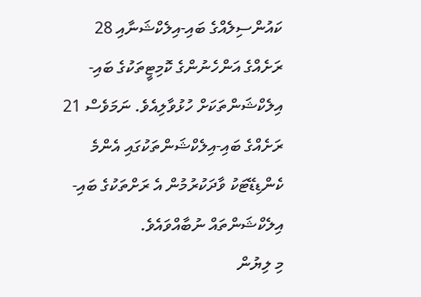ކައުންސިލެއްގެ ބައި-އިލެކްޝަނާއި 28 ރަށެއްގެ އަންހެނުންގެ ކޮމިޓީތަކުގެ ބައި-އިލެކްޝަންތަކަށް ހުޅުވާލިއެވެ. ނަމަވެސް 21 ރަށެއްގެ ބައި-އިލެކްޝަންތަކުގައި އެންމެ ކެންޑިޑޭޓަކު ވާދަކުރުމުން އެ ރަށްތަކުގެ ބައި-އިލެކްޝަންތައް ނުބާއްވައެވެ.
މި ލިޔުން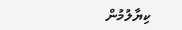ކިޔާލުމުން